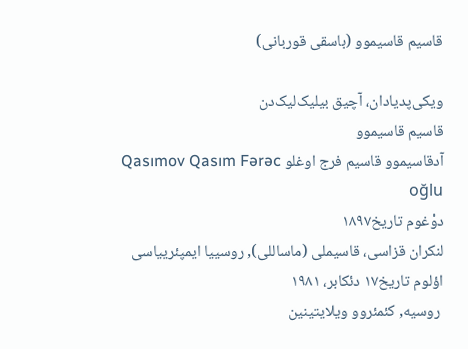قاسیم قاسیموو (باسقی قوربانی)

ویکی‌پدیادان، آچیق بیلیک‌لیک‌دن
قاسیم قاسیموو
آدقاسیموو قاسیم فرج اوغلو Qasımov Qasım Fərəc oğlu
دوْغوم تاریخ۱۸۹۷
لنکران قزاسی، قاسیملی (ماساللی), روسییا ایمپئرییاسی
اؤلوم تاریخ۱۷ دئکابر، ۱۹۸۱
 روسیه, کئمئروو ویلایتینین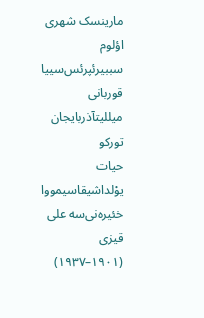مارینسک شهری
اؤلوم سببیرئپرئس‌سییا قوربانی
میللیتآذربایجان تورکو
حیات یوْلداشیقاسیمووا خئیره‌نی‌سه علی قیزی (۱۹۰۱–۱۹۳۷)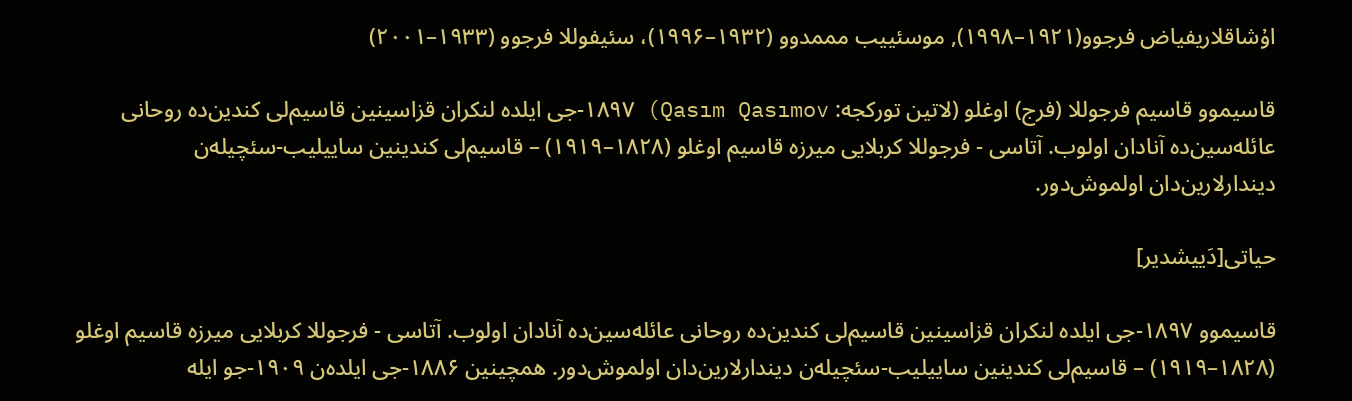اۇشاقلاریفیاض فرجوو(۱۹۲۱–۱۹۹۸), موسئییب مممدوو (۱۹۳۲–۱۹۹۶)، سئیفوللا فرجوو (۱۹۳۳–۲۰۰۱)

قاسیموو قاسیم فرجوللا (فرج) اوغلو (لاتین تورکجه: Qasım Qasımov) ۱۸۹۷-جی ایلده لنکران قزاسینین قاسیم‌لی کندین‌ده روحانی عائله‌سین‌ده آنادان اولوب. آتاسی - فرجوللا کربلایی میرزه قاسیم اوغلو (۱۸۲۸–۱۹۱۹) – قاسیم‌لی کندینین ساییلیب-سئچیله‌ن دیندارلارین‌دان اولموش‌دور.

حیاتی[دَییشدیر]

قاسیموو ۱۸۹۷-جی ایلده لنکران قزاسینین قاسیم‌لی کندین‌ده روحانی عائله‌سین‌ده آنادان اولوب. آتاسی - فرجوللا کربلایی میرزه قاسیم اوغلو (۱۸۲۸–۱۹۱۹) – قاسیم‌لی کندینین ساییلیب-سئچیله‌ن دیندارلارین‌دان اولموش‌دور. همچینین ۱۸۸۶-جی ایلده‌ن ۱۹۰۹-جو ایله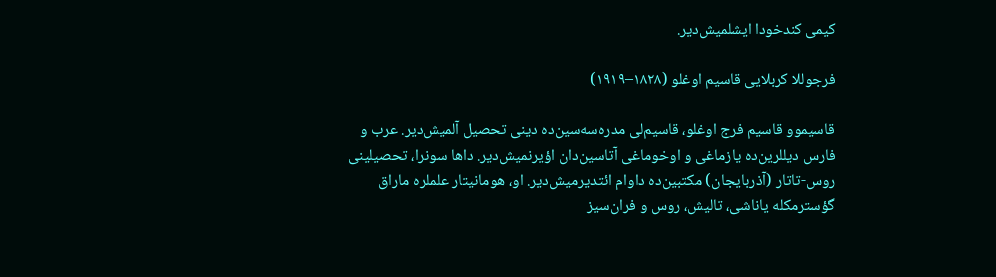کیمی کندخودا ایشلمیش‌دیر.

فرجوللا کربلایی قاسیم اوغلو (۱۸۲۸–۱۹۱۹)

قاسیموو قاسیم فرج اوغلو، قاسیم‌لی مدره‌سه‌سین‌ده دینی تحصیل آلمیش‌دیر. عرب و فارس دیللرین‌ده یازماغی و اوخوماغی آتاسین‌دان اؤیرنمیش‌دیر. داها سونرا، تحصیلینی روس-تاتار (آذربایجان) مکتبین‌ده داوام ائتدیرمیش‌دیر. او، هومانیتار علملره ماراق گؤسترمکله یاناشی، تالیش، روس و فران‌سیز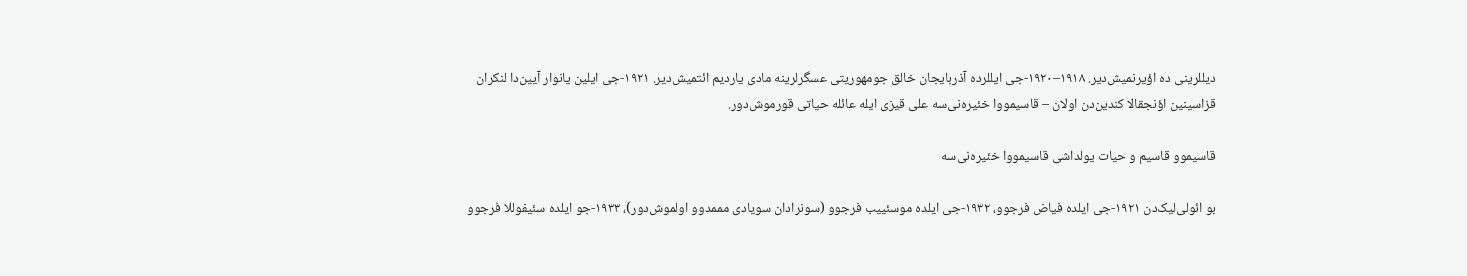دیللرینی ده اؤیرنمیش‌دیر. ۱۹۱۸–۱۹۲۰-جی ایللرده آذربایجان خالق جومهوریتی عسگرلرینه مادی یاردیم ائتمیش‌دیر. ۱۹۲۱-جی ایلین یانوار آیین‌دا لنکران قزاسینین اؤنجقالا کندین‌دن اولان – قاسیمووا خئیره‌نی‌سه علی قیزی ایله عائله حیاتی قورموش‌دور.

قاسیموو قاسیم و حیات یولداشی قاسیمووا خئیره‌نی‌سه

بو ائولی‌لیک‌دن ۱۹۲۱-جی ایلده فیاض فرجوو، ۱۹۳۲-جی ایلده موسئییب فرجوو (سونرادان سویادی مممدوو اولموش‌دور)، ۱۹۳۳-جو ایلده سئیفوللا فرجوو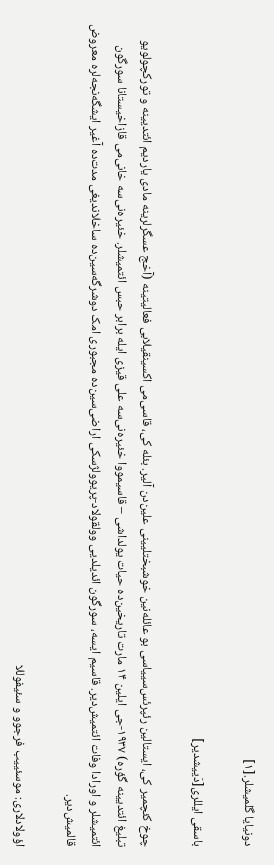دونیایا گلمیشلر.[۱]

باسقی ایللری[دَییشدیر]

چوخ کئچمیر کی، ایستالین رئپرئس‌سییاسی بو عائله‌نین خوشبختلیینی علین‌دن آلیر. بئله کی، قاسی‌می اکسینقیلابی فعالیتینه (آخج عسگرلرینه مادی یاردیم ائتدیینه و تورکچولویو تبلیغ ائتدیینه گؤره) ۱۹۳۷-جی ایلین ۱۴ مارت تاریخین‌ده حیات یولداشی – قاسیمووا خئیره‌نی‌سه علی قیزی ایله برابر حبس ائتمیشلر. خئیره‌نی‌سه خانی‌می قازاخیستانا سورگون ائتمیشلر و اورادا وفات ائتمیش‌دیر. قاسیم ایسه، سورگون ائدیلدیی وولقولاد-پریوولژسکی اراضی‌سین‌ده مجبوری امک دوشرگه‌سین‌ده ساخلاندیغی مدت‌ده آغیر ایشگه‌نجه‌لره معروض قالمیش‌دیر.

اؤولادلاری: موسئییب فرجوو و سئیفوللا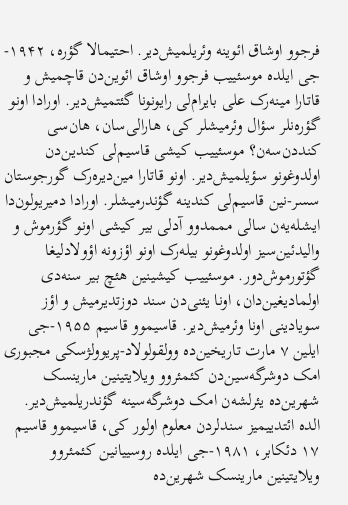فرجوو اوشاق ائوینه وئریلمیش‌دیر. احتیمالا گؤره، ۱۹۴۲-جی ایلده موسئییب فرجوو اوشاق ائوین‌دن قاچمیش و قاتارا مینه‌رک علی بایرام‌لی رایونونا گئتمیش‌دیر. اورادا اونو گؤره‌نلر سؤال وئرمیشلر کی، هارالی‌سان، هان‌سی کنددن‌سه‌ن؟ موسئییب کیشی قاسیم‌لی کندین‌دن اولدوغونو سؤیلمیش‌دیر. اونو قاتارا مین‌دیره‌رک گورجوستان سسر-نین قاسیم‌لی کندینه گؤندرمیشلر. اورادا دمیریولون‌دا ایشله‌یه‌ن سالی مممدوو آدلی بیر کیشی اونو گؤرموش و والیدئین‌سیز اولدوغونو بیله‌رک اونو اؤزونه اؤولادلیغا گؤتورموش‌دور. موسئییب کیشینین هئچ بیر سنه‌دی اولمادیغین‌دان، اونا یئنی‌دن سند دوزتدیرمیش و اؤز سویادینی اونا وئرمیش‌دیر. قاسیموو قاسیم ۱۹۵۵-جی ایلین ۷ مارت تاریخین‌ده وولقولولاد-پریوولژسکی مجبوری امک دوشرگه‌سین‌دن کئمئروو ویلایتینین مارینسک شهرین‌ده یئرلشه‌ن امک دوشرگه‌سینه گؤندریلمیش‌دیر. الده ائتدییمیز سندلردن معلوم اولور کی، قاسیموو قاسیم ۱۷ دئکابر، ۱۹۸۱-جی ایلده روسییانین کئمئروو ویلایتینین مارینسک شهرین‌ده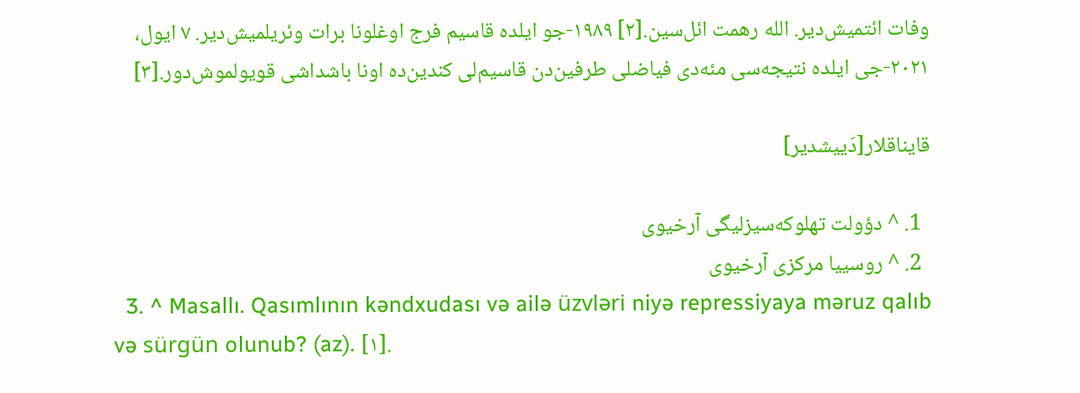وفات ائتمیش‌دیر. الله رهمت ائل‌سین.[۲] ۱۹۸۹-جو ایلده قاسیم فرج اوغلونا برات وئریلمیش‌دیر. ۷ ایول، ۲۰۲۱-جی ایلده نتیجه‌سی مئه‌دی فیاضلی طرفین‌دن قاسیم‌لی کندین‌ده اونا باشداشی قویولموش‌دور.[۳]

قایناقلار[دَییشدیر]

  1. ^ دؤولت تهلوکه‌سیزلیگی آرخیوی
  2. ^ روسییا مرکزی آرخیوی
  3. ^ Masallı. Qasımlının kəndxudası və ailə üzvləri niyə repressiyaya məruz qalıb və sürgün olunub? (az). [۱].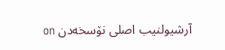آرشیولنیب اصلی نۆسخه‌دن on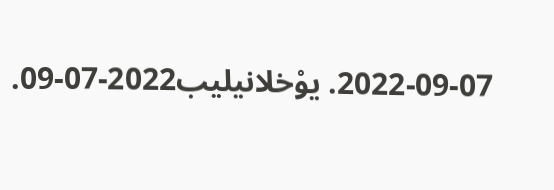2022-09-07. یوْخلانیلیب2022-07-09.